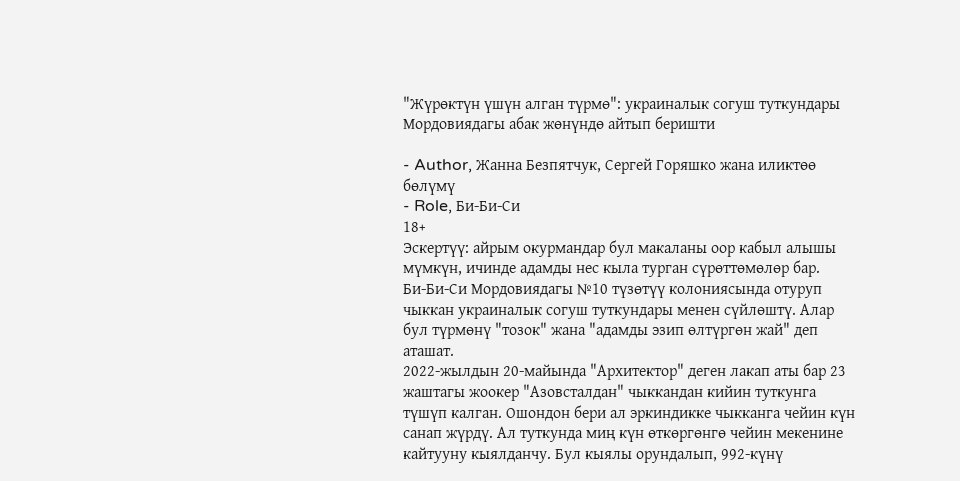"Жүрөктүн үшүн алган түрмө": украиналык согуш туткундары Мордовиядагы абак жөнүндө айтып беришти

- Author, Жанна Безпятчук, Сергей Горяшко жана иликтөө бөлүмү
- Role, Би-Би-Си
18+
Эскертүү: айрым окурмандар бул макаланы оор кабыл алышы мүмкүн, ичинде адамды нес кыла турган сүрөттөмөлөр бар.
Би-Би-Си Мордовиядагы №10 түзөтүү колониясында отуруп чыккан украиналык согуш туткундары менен сүйлөштү. Алар бул түрмөнү "тозок" жана "адамды эзип өлтүргөн жай" деп аташат.
2022-жылдын 20-майында "Архитектор" деген лакап аты бар 23 жаштагы жоокер "Азовсталдан" чыккандан кийин туткунга түшүп калган. Ошондон бери ал эркиндикке чыкканга чейин күн санап жүрдү. Ал туткунда миң күн өткөргөнгө чейин мекенине кайтууну кыялданчу. Бул кыялы орундалып, 992-күнү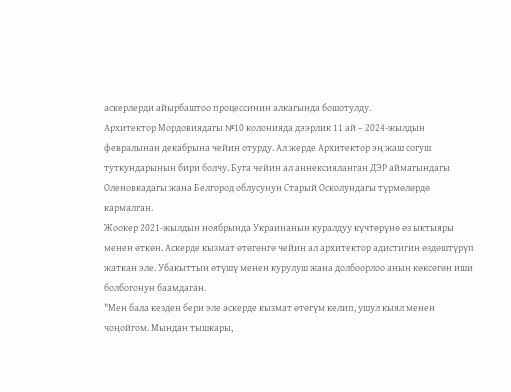аскерлерди айырбаштоо процессинин алкагында бошотулду.
Архитектор Мордовиядагы №10 колонияда дээрлик 11 ай – 2024-жылдын февралынан декабрына чейин отурду. Ал жерде Архитектор эң жаш согуш туткундарынын бири болчу. Буга чейин ал аннексияланган ДЭР аймагындагы Оленовкадагы жана Белгород облусунун Старый Осколундагы түрмөлөрдө кармалган.
Жоокер 2021-жылдын ноябрында Украинанын куралдуу күчтөрүнө өз ыктыяры менен өткөн. Аскерде кызмат өтөгөнгө чейин ал архитектор адистигин өздөштүрүп жаткан эле. Убакыттын өтүшү менен курулуш жана долбоорлоо анын көксөгөн иши болбогонун баамдаган.
"Мен бала кезден бери эле аскерде кызмат өтөгүм келип, ушул кыял менен чоңойгом. Мындан тышкары,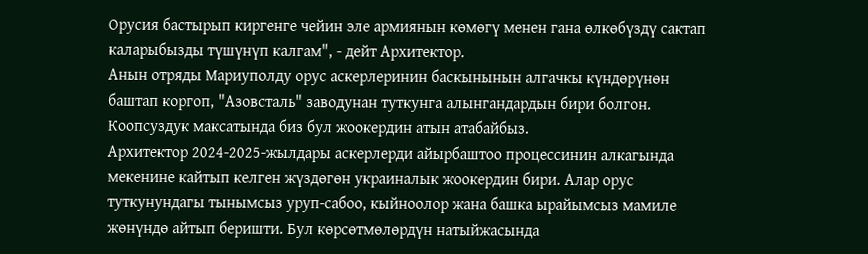Орусия бастырып киргенге чейин эле армиянын көмөгү менен гана өлкөбүздү сактап каларыбызды түшүнүп калгам", - дейт Архитектор.
Анын отряды Мариуполду орус аскерлеринин баскынынын алгачкы күндөрүнөн баштап коргоп, "Азовсталь" заводунан туткунга алынгандардын бири болгон. Коопсуздук максатында биз бул жоокердин атын атабайбыз.
Архитектор 2024-2025-жылдары аскерлерди айырбаштоо процессинин алкагында мекенине кайтып келген жүздөгөн украиналык жоокердин бири. Алар орус туткунундагы тынымсыз уруп-сабоо, кыйноолор жана башка ырайымсыз мамиле жөнүндө айтып беришти. Бул көрсөтмөлөрдүн натыйжасында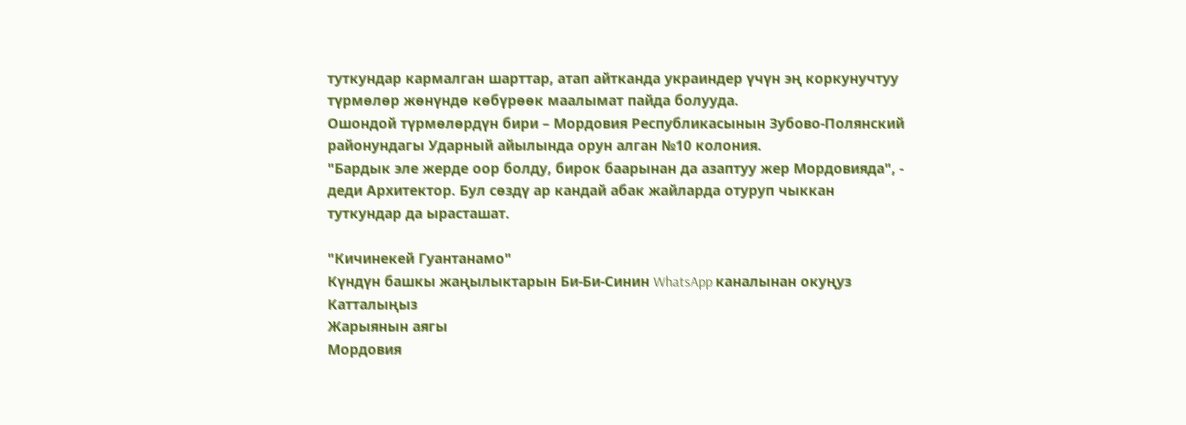туткундар кармалган шарттар, атап айтканда украиндер үчүн эң коркунучтуу түрмөлөр жөнүндө көбүрөөк маалымат пайда болууда.
Ошондой түрмөлөрдүн бири – Мордовия Республикасынын Зубово-Полянский районундагы Ударный айылында орун алган №10 колония.
"Бардык эле жерде оор болду, бирок баарынан да азаптуу жер Мордовияда", - деди Архитектор. Бул сөздү ар кандай абак жайларда отуруп чыккан туткундар да ырасташат.

"Кичинекей Гуантанамо"
Күндүн башкы жаңылыктарын Би-Би-Синин WhatsApp каналынан окуңуз
Катталыңыз
Жарыянын аягы
Мордовия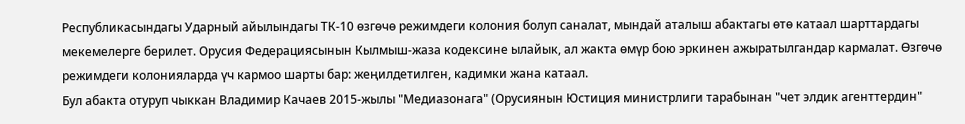Республикасындагы Ударный айылындагы ТК-10 өзгөчө режимдеги колония болуп саналат, мындай аталыш абактагы өтө катаал шарттардагы мекемелерге берилет. Орусия Федерациясынын Кылмыш-жаза кодексине ылайык, ал жакта өмүр бою эркинен ажыратылгандар кармалат. Өзгөчө режимдеги колонияларда үч кармоо шарты бар: жеңилдетилген, кадимки жана катаал.
Бул абакта отуруп чыккан Владимир Качаев 2015-жылы "Медиазонага" (Орусиянын Юстиция министрлиги тарабынан "чет элдик агенттердин"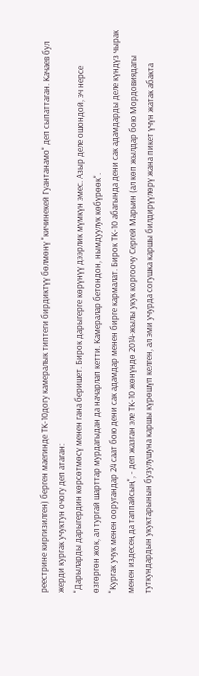реестрине киргизилген) берген маегинде ТК-10догу камералык типтеги бирдиктүү бөлмөнү "кичинекей Гуантанамо" деп сыпаттаган. Качаев бул жерди кургак учуктун очогу деп атаган:
"Дарыларды дарыгердин көрсөтмөсү менен гана беришет. Бирок дарыгерге көрүнүү дээрлик мүмкүн эмес. Азыр деле ошондой, эч нерсе өзгөргөн жок, ал тургай шарттар мурдагыдан да начарлап кетти. Камералар бетондон, нымдуулук көбүрөөк".
"Кургак учук менен ооругандар 24 саат бою дени сак адамдар менен бирге кармалат. Бирок ТК-10 абагында дени сак адамдарды деле күндүз чырак менен издесең да таппайсың", - деп жазган эле ТК-10 жөнүндө 2014-жылы укук коргоочу Сергей Марьин (ал көп жылдар бою Мордовиядагы туткундардын укуктарынын бузулушуна каршы күрөшүп келген, ал эми учурда согушка каршы билдирүүлөрү жана пикет үчүн жатак абакта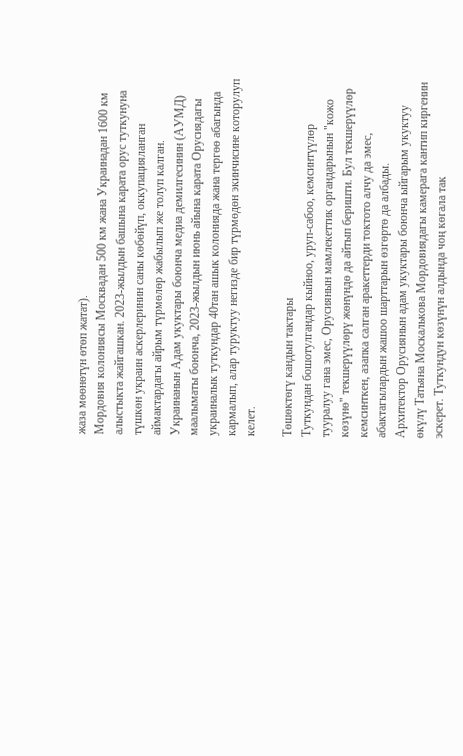жаза мөөнөтүн өтөп жатат).
Мордовия колониясы Москвадан 500 км жана Украинадан 1600 км алыстыкта жайгашкан. 2023-жылдын башына карата орус туткунуна түшкөн украин аскерлеринин саны көбөйүп, оккупацияланган аймактардагы айрым түрмөлөр жабылып же толуп калган.
Украинанын Адам укуктары боюнча медиа демилгесинин (АУМД) маалыматы боюнча, 2023-жылдын июнь айына карата Орусиядагы украиналык туткундар 40тан ашык колонияда жана тергөө абагында кармалып, алар туруктуу негизде бир түрмөдөн экинчисине которулуп келет.

Төшөктөгү кандын тактары
Туткундан бошотулгандар кыйноо, уруп-сабоо, кемсинтүүлөр тууралуу гана эмес, Орусиянын мамлекеттик органдарынын "кожо көзүнө" текшерүүлөрү жөнүндө да айтып беришти. Бул текшерүүлөр кемсинткен, азапка салган аракеттерди токтото алчу да эмес, абактагылардын жашоо шарттарын өзгөртө да албады.
Архитектор Орусиянын адам укуктары боюнча ыйгарым укуктуу өкүлү Татьяна Москалькова Мордовиядагы камерага кантип киргенин эскерет. Туткундун көзүнүн алдында чоң көгала так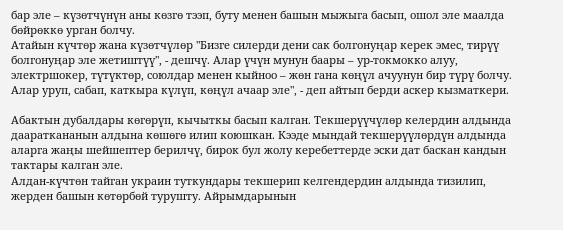бар эле – күзөтчүнүн аны көзгө тээп, буту менен башын мыжыга басып, ошол эле маалда бөйрөккө урган болчу.
Атайын күчтөр жана күзөтчүлөр "Бизге силерди дени сак болгонуңар керек эмес, тирүү болгонуңар эле жетиштүү", - дешчү. Алар үчүн мунун баары – ур-токмокко алуу, электршокер, түтүктөр, союлдар менен кыйноо – жөн гана көңүл ачуунун бир түрү болчу. Алар уруп, сабап, каткыра күлүп, көңүл ачаар эле", - деп айтып берди аскер кызматкери.

Абактын дубалдары көгөрүп, кычыткы басып калган. Текшерүүчүлөр келердин алдында даараткананын алдына көшөгө илип коюшкан. Кээде мындай текшерүүлөрдүн алдында аларга жаңы шейшептер берилчү, бирок бул жолу керебеттерде эски дат баскан кандын тактары калган эле.
Алдан-күчтөн тайган украин туткундары текшерип келгендердин алдында тизилип, жерден башын көтөрбөй турушту. Айрымдарынын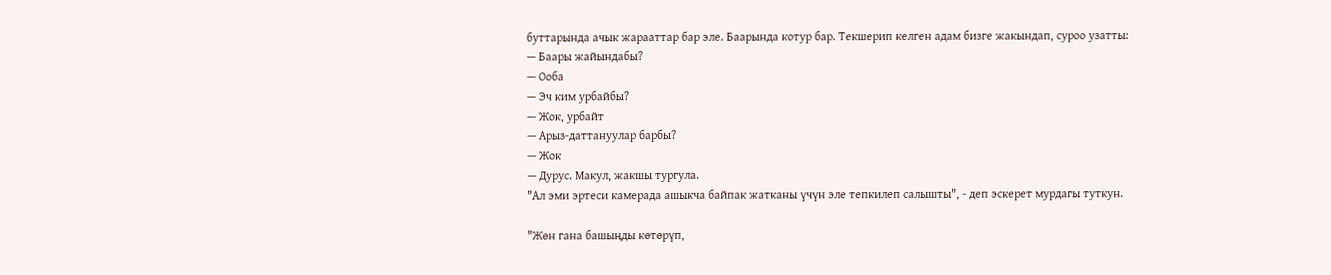буттарында ачык жарааттар бар эле. Баарында котур бар. Текшерип келген адам бизге жакындап, суроо узатты:
— Баары жайындабы?
— Ооба
— Эч ким урбайбы?
— Жок, урбайт
— Арыз-даттануулар барбы?
— Жок
— Дурус. Макул, жакшы тургула.
"Ал эми эртеси камерада ашыкча байпак жатканы үчүн эле тепкилеп салышты", - деп эскерет мурдагы туткун.

"Жөн гана башыңды көтөрүп,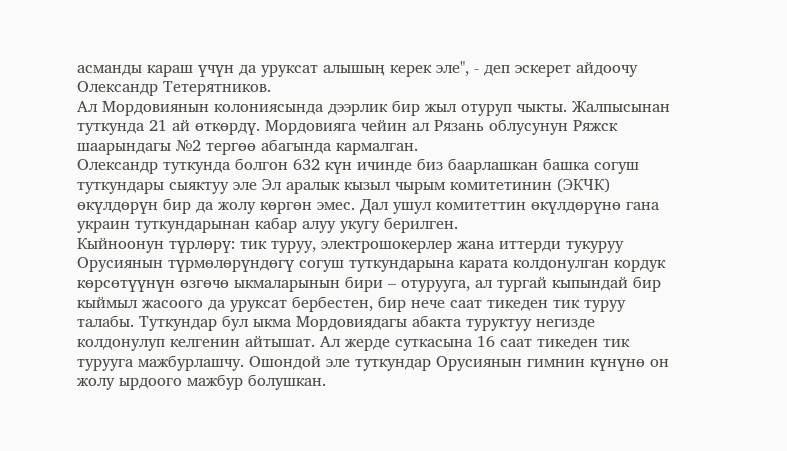асманды караш үчүн да уруксат алышың керек эле", - деп эскерет айдоочу Олександр Тетерятников.
Ал Мордовиянын колониясында дээрлик бир жыл отуруп чыкты. Жалпысынан туткунда 21 ай өткөрдү. Мордовияга чейин ал Рязань облусунун Ряжск шаарындагы №2 тергөө абагында кармалган.
Олександр туткунда болгон 632 күн ичинде биз баарлашкан башка согуш туткундары сыяктуу эле Эл аралык кызыл чырым комитетинин (ЭКЧК) өкүлдөрүн бир да жолу көргөн эмес. Дал ушул комитеттин өкүлдөрүнө гана украин туткундарынан кабар алуу укугу берилген.
Кыйноонун түрлөрү: тик туруу, электрошокерлер жана иттерди тукуруу
Орусиянын түрмөлөрүндөгү согуш туткундарына карата колдонулган кордук көрсөтүүнүн өзгөчө ыкмаларынын бири – отурууга, ал тургай кыпындай бир кыймыл жасоого да уруксат бербестен, бир нече саат тикеден тик туруу талабы. Туткундар бул ыкма Мордовиядагы абакта туруктуу негизде колдонулуп келгенин айтышат. Ал жерде суткасына 16 саат тикеден тик турууга мажбурлашчу. Ошондой эле туткундар Орусиянын гимнин күнүнө он жолу ырдоого мажбур болушкан.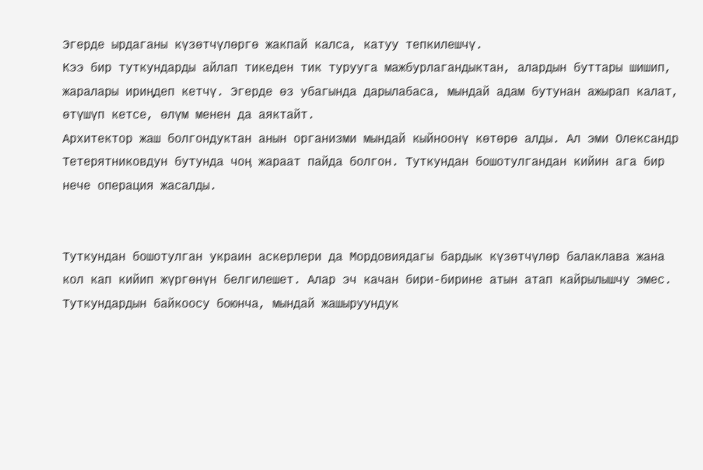Эгерде ырдаганы күзөтчүлөргө жакпай калса, катуу тепкилешчү.
Кээ бир туткундарды айлап тикеден тик турууга мажбурлагандыктан, алардын буттары шишип, жаралары ириңдеп кетчү. Эгерде өз убагында дарылабаса, мындай адам бутунан ажырап калат, өтүшүп кетсе, өлүм менен да аяктайт.
Архитектор жаш болгондуктан анын организми мындай кыйноонү көтөрө алды. Ал эми Олександр Тетерятниковдун бутунда чоң жараат пайда болгон. Туткундан бошотулгандан кийин ага бир нече операция жасалды.


Туткундан бошотулган украин аскерлери да Мордовиядагы бардык күзөтчүлөр балаклава жана кол кап кийип жүргөнүн белгилешет. Алар эч качан бири-бирине атын атап кайрылышчу эмес. Туткундардын байкоосу боюнча, мындай жашыруундук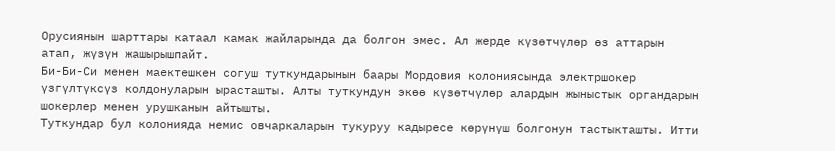Орусиянын шарттары катаал камак жайларында да болгон эмес. Ал жерде күзөтчүлөр өз аттарын атап, жүзүн жашырышпайт.
Би-Би-Си менен маектешкен согуш туткундарынын баары Мордовия колониясында электршокер үзгүлтүксүз колдонуларын ырасташты. Алты туткундун экөө күзөтчүлөр алардын жыныстык органдарын шокерлер менен урушканын айтышты.
Туткундар бул колонияда немис овчаркаларын тукуруу кадыресе көрүнүш болгонун тастыкташты. Итти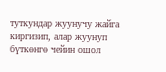туткундар жуунучу жайга киргизип, алар жуунуп бүткөнгө чейин ошол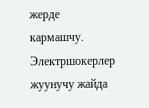жерде кармашчу. Электршокерлер жуунучу жайда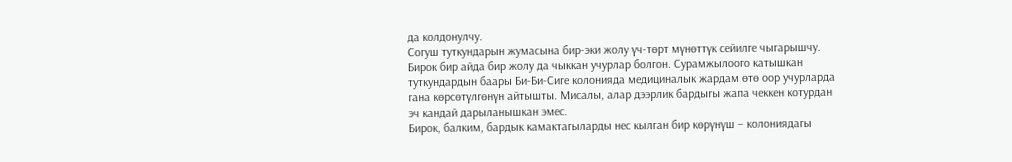да колдонулчу.
Согуш туткундарын жумасына бир-эки жолу үч-төрт мүнөттүк сейилге чыгарышчу. Бирок бир айда бир жолу да чыккан учурлар болгон. Сурамжылоого катышкан туткундардын баары Би-Би-Сиге колонияда медициналык жардам өтө оор учурларда гана көрсөтүлгөнүн айтышты. Мисалы, алар дээрлик бардыгы жапа чеккен котурдан эч кандай дарыланышкан эмес.
Бирок, балким, бардык камактагыларды нес кылган бир көрүнүш – колониядагы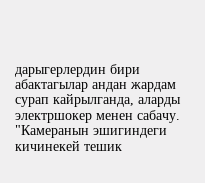дарыгерлердин бири абактагылар андан жардам сурап кайрылганда, аларды электршокер менен сабачу.
"Камеранын эшигиндеги кичинекей тешик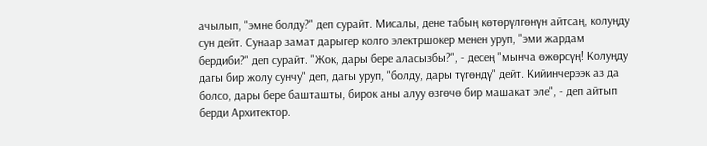ачылып, "эмне болду?" деп сурайт. Мисалы, дене табың көтөрүлгөнүн айтсаң, колуңду сун дейт. Сунаар замат дарыгер колго электршокер менен уруп, "эми жардам бердиби?" деп сурайт. "Жок, дары бере аласызбы?", - десең "мынча өжөрсүң! Колуңду дагы бир жолу сунчу" деп, дагы уруп, "болду, дары түгөндү" дейт. Кийинчерээк аз да болсо, дары бере башташты, бирок аны алуу өзгөчө бир машакат эле", - деп айтып берди Архитектор.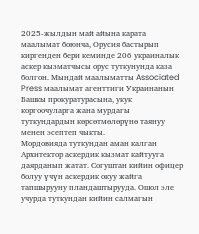2025-жылдын май айына карата маалымат боюнча, Орусия бастырып киргенден бери кеминде 206 украиналык аскер кызматчысы орус туткунунда каза болгон. Мындай маалыматты Associated Press маалымат агенттиги Украинанын Башкы прокуратурасына, укук коргоочуларга жана мурдагы туткундардын көрсөтмөлөрүнө таянуу менен эсептеп чыкты.
Мордовияда туткундан аман калган Архитектор аскердик кызмат кайтууга даярданып жатат. Согуштан кийин офицер болуу үчүн аскердик окуу жайга тапшырууну пландаштырууда. Ошол эле учурда туткундан кийин салмагын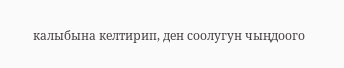калыбына келтирип, ден соолугун чыңдоого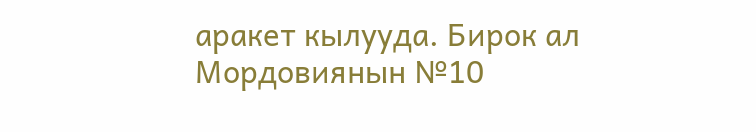аракет кылууда. Бирок ал Мордовиянын №10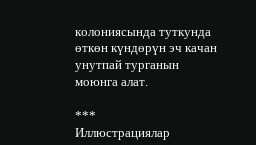колониясында туткунда өткөн күндөрүн эч качан унутпай турганын моюнга алат.

***
Иллюстрациялар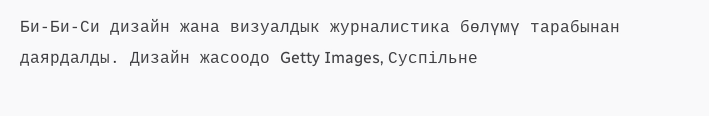Би-Би-Си дизайн жана визуалдык журналистика бөлүмү тарабынан даярдалды. Дизайн жасоодо Getty Images, Суспiльнe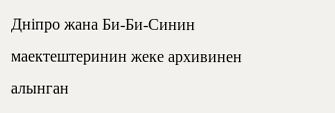Днiпро жана Би-Би-Синин маектештеринин жеке архивинен алынган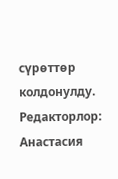сүрөттөр колдонулду.
Редакторлор: Анастасия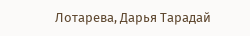Лотарева, Дарья Тарадай